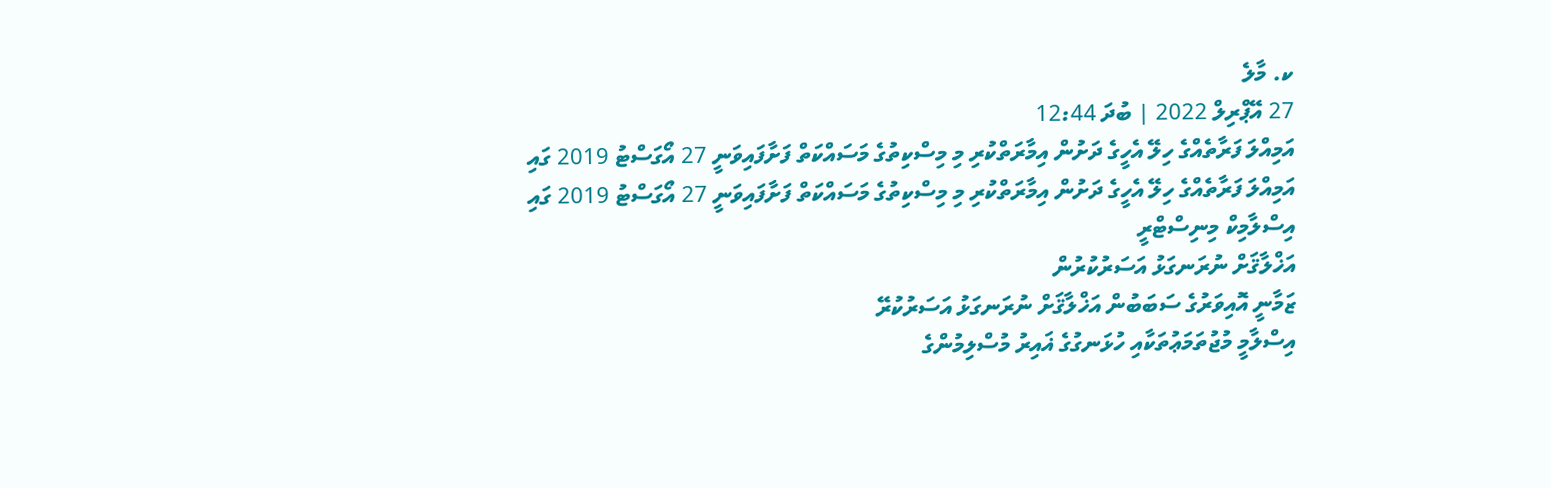ކ. މާލެ
27 އޭޕްރިލް 2022 | ބުދަ 12:44
އަމިއްލަ ފަރާތެއްގެ ހިލޭ އެހީގެ ދަށުން އިމާރަތްކުރި މި މިސްކިތުގެ މަސައްކަތް ފަށާފައިވަނީ 27 އޯގަސްޓު 2019 ގައި
އަމިއްލަ ފަރާތެއްގެ ހިލޭ އެހީގެ ދަށުން އިމާރަތްކުރި މި މިސްކިތުގެ މަސައްކަތް ފަށާފައިވަނީ 27 އޯގަސްޓު 2019 ގައި
އިސްލާމިކް މިނިސްޓްރީ
އަޚްލާޤަށް ނުރަނގަޅު އަސަރުކުރުން
ޒަމާނީ އޮއިވަރުގެ ސަބަބުން އަޚްލާޤަށް ނުރަނގަޅު އަސަރުކުރޭ
އިސްލާމީ މުޖުތަމަޢުތަކާއި ހުޅަނގުގެ ޣައިރު މުސްލިމުންގެ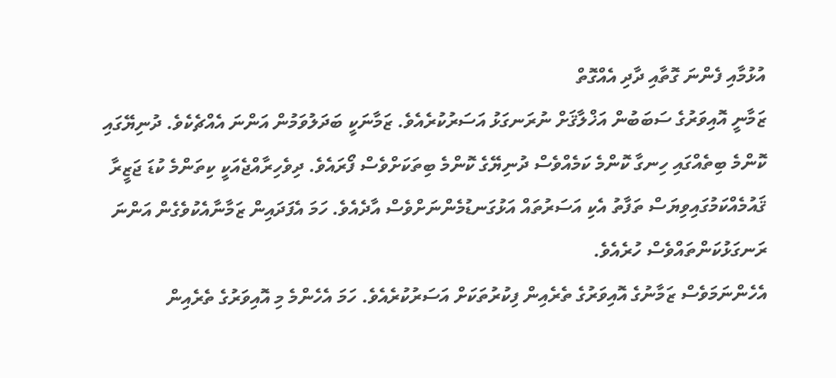އުޅުމާއި ފެންނަ ގޮތާއި ދާދި އެއްގޮތް
ޒަމާނީ އޮއިވަރުގެ ސަބަބުން އަޚްލާޤަށް ނުރަނގަޅު އަސަރުކުރެއެވެ. ޒަމާނަކީ ބަދަލުވަމުން އަންނަ އެއްޗެކެވެ. ދުނިޔޭގައި ކޮންމެ ބިތެއްގައި ހިނގާ ކޮންމެ ކަމެއްވެސް ދުނިޔޭގެ ކޮންމެ ބިތަކަށްވެސް ފޯރައެވެ. ދިވެހިރާއްޖެއަކީ ކިތަންމެ ކުޑަ ޖަޒީރާ ޤައުމެއްކަމުގައިވިޔަސް ތަފާތު އެކި އަސަރުތައް އަޅުގަނޑުމެންނަށްވެސް އާދެއެވެ. ހަމަ އެފަދައިން ޒަމާނާއެކުވެގެން އަންނަ ރަނގަޅުކަންތައްވެސް ހުރެއެވެ.
އެހެންނަމަވެސް ޒަމާނުގެ އޮއިވަރުގެ ތެރެއިން ފިކުރުތަކަށް އަސަރުކުރެއެވެ. ހަމަ އެހެންމެ މި އޮއިވަރުގެ ތެރެއިން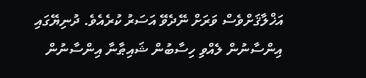އަޚްލާޤަށްވެސް ވަރަށް ނޭދެވޭ އަސަރު ކުރެއެވެ. ދުނިޔޭގައި އިންސާނުން ލެއްވި ހިސާބުން ޝައިޠާނާ އިންސާނުން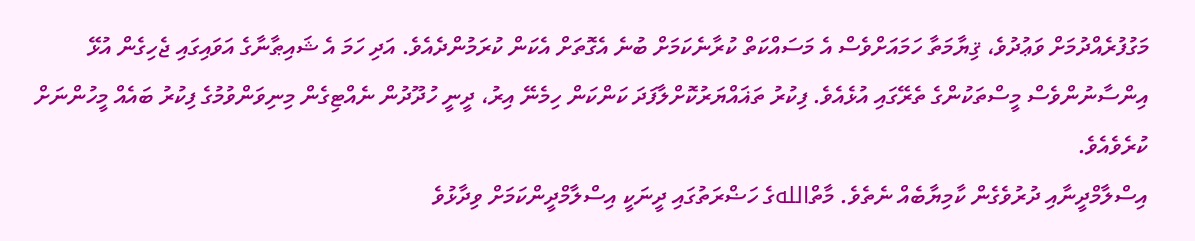މަގުފުރެއްދުމަށް ވަޢުދުވެ، ޤިޔާމަތާ ހަމައަށްވެސް އެ މަސައްކަތް ކުރާނެކަމަށް ބުނެ އެގޮތަށް އެކަން ކުރަމުންދެއެވެ. އަދި ހަމަ އެ ޝައިޠާނާގެ އަވައިގައި ޖެހިގެން އުޅޭ އިންސާނުންވެސް މީސްތަކުންގެ ތެރޭގައި އުޅެއެވެ. ފިކުރު ތަޣައްޔަރުކޮށްލާފަދަ ކަންކަން ހިމެނޭ އިރު، ދީނީ ހުދޫދުން ނެއްޓިގެން މިނިވަންވުމުގެ ފިކުރު ބައެއް މީހުންނަށް ކުރެވެއެވެ.
އިސްލާމްދީނާއި ދުރުވެގެން ކާމިޔާބެއް ނެތެވެ. މާތްاللهގެ ހަޟްރަތުގައި ދީނަކީ އިސްލާމްދީންކަމަށް ވިދާޅުވެ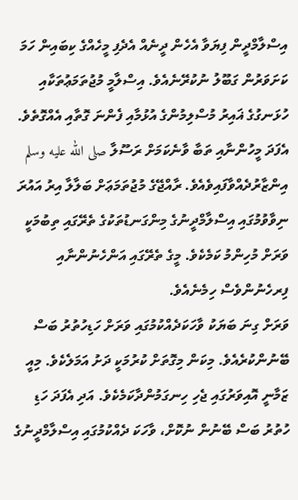އިސްލާމްދީން ފިޔަވާ އެހެން ދީނެއް އެދެފި މީހެއްގެ ކިބައިން ހަމަ ކަށަވަރުން ގަބޫލު ނުކުރޭނެއެވެ. އިސްލާމީ މުޖުތަމަޢުތަކާއި ހުޅަނގުގެ ޣައިރު މުސްލިމުންގެ އުޅުމާއި ފެންނަ ގޮތާއި އެއްގޮތެވެ. އެފަދަ މީހުންނާއި ތަބާ ވާނެކަމަށް ރަސޫލާ صلى الله عليه وسلم އިންޒާރުދެއްވާފައިވެއެވެ. ރާއްޖޭގެ މުޖުތަމަޢަށް ބަލާލާ އިރު އައުރަ ނިވާވުމުގައި އިސްލާމްދީނުގެ މިންގަނޑުތަކުގެ ތެރޭގައި ތިބުމަކީ ވަރަށް މުހިންމު ކަމެކެވެ. މީގެ ތެރޭގައި އަންހެނުންނާއި ފިރހެނުންވެސް ހިމެނެއެވެ.
ވަރަށް ގިނަ ބަޔަކު ވާހަކަދެއްކުމުގައި ވަރަށް ހަޑިހުތުރު ބަސް ބޭނުންކުރެއެވެ. މިކަން މިގޮތަށް ކުރުމަކީ ދަށު އަމަލެކެވެ. މިއީ ޒަމާނީ އޮއިވަރުގައި ޖެހި ހިނގަމުންދާކަމެކެވެ. އަދި އެފަދަ ހަޑި ހުތުރު ބަސް ބޭނުން ނުކޮށް، ވާހަކަ ދެއްކުމުގައި އިސްލާމްދީނުގެ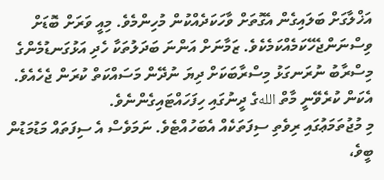އަޚްލާގަށް ބަލައިގެން އެގޮތަށް ވާހަކަދެއްކުން މުހިންމެވެ. މިއީ ވަރަށް ބޮޑަށް ވިސްނަންޖެހޭކަމެއްކަމެކެވެ. ޒަމާނަށް އަންނަ ބަދަލުތަކާ ހެދި އަޅުގަނޑުމެންގެ މިސްރާބު ނުރަނގަޅު މިސްރާބަކަށް ދިޔަ ނުދޭން މަސައްކަތް ކުރަން ޖެހެއެވެ. އެކަން ކުރެވޭނީ މާތް اللهގެ ދީނުގައި ހިފަހައްޓައިގެންނެވެ.
މި މުޖުތަމަޢުގައި ރިވެތި ސިފަތަކެއް އެބަހުއްޓެވެ. ނަމަވެސް އެ ސިފަތައް މަޑުމަޑުން ބީވެ،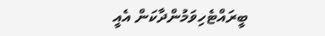ބީރައްޓެހިވަމުންދާކަން އެއީ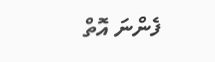ފެންނަ އޮތް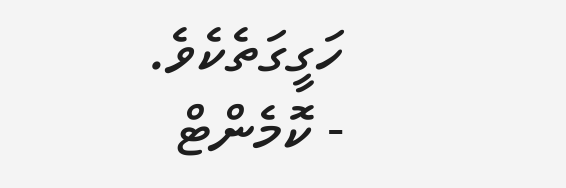ހަގީގަތެކެވެ.
- ކޮމެންޓް